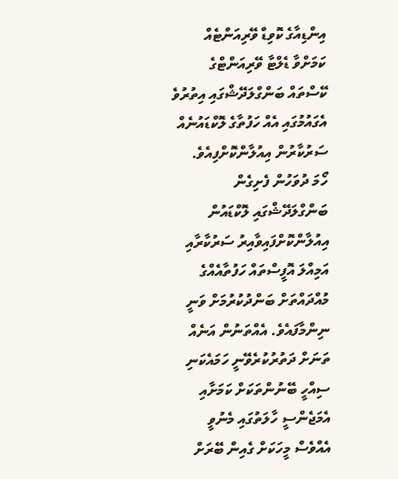އިންޑިއާގެ ކޮވިޑް ވޭރިއަންޓެއް ކަމަށްވާ ޑެލްޓާ ވޭރިއަންޓްގެ ކޭސްތައް ބަންގްލަދޭޝްގައި އިތުރުވެ އެގައުމުގައި އެއް ހަފުތާގެ ލޮކްޑައުނެއް ސަރުކާރުން އިއުލާންކޮށްފިއެވެ.
ހޯމަ ދުވަހުން ފެށިގެން ބަންގްލަދޭޝްގައި ލޮކްޑައުން އިއުލާންކޮށްފައިވާއިރު ސަރުކާރާއި އަމިއްލަ އޮފީސްތައް ހަފުތާއެއްގެ މުއްދައްތަށް ބަންދުކުރުމަށް ވަނީ ނިންމާފައެވެ. އެއްތަނުން އަނެއް ތަނަށް ދަތުރުކުރެވޭނީ ހަމައެކަނި ސިއްހީ ބޭނުންތަކަށް ކަމަށާއި އެމަޖެންސީ ހާލަތުގައި މެނުވީ އެއްވެސް މީހަކަށް ގެއިން ބޭރަށް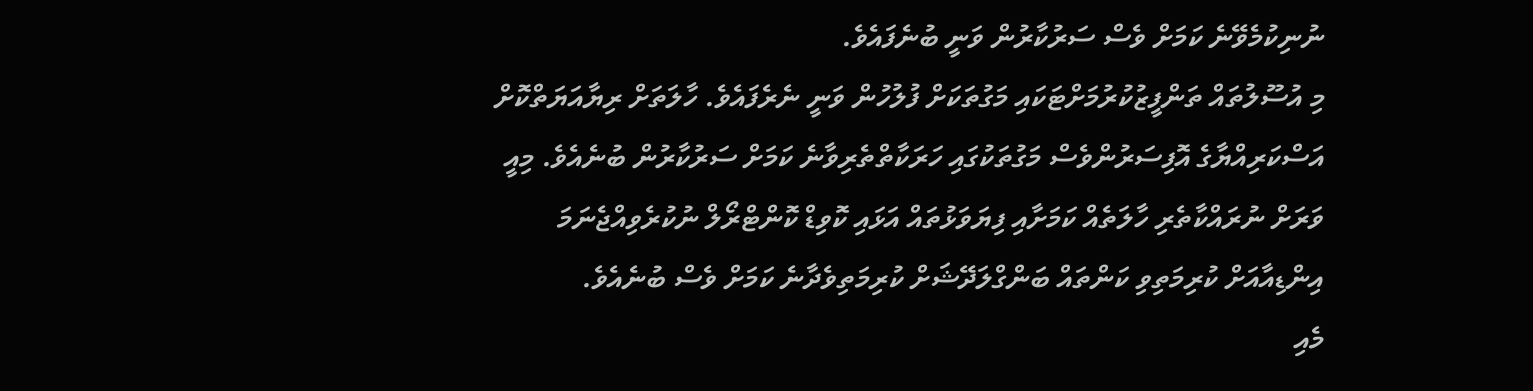ނުނިކުމެވޭނެ ކަމަށް ވެސް ސަރުކާރުން ވަނީ ބުނެފައެވެ.
މި އުސޫލުތައް ތަންފީޒުކުރުމަށްޓަކައި މަގުތަކަށް ފުލުހުން ވަނީ ނެރެފައެވެ. ހާލަތަށް ރިޔާއަޔަތްކޮށް އަސްކަރިއްޔާގެ އޮފިސަރުންވެސް މަގުތަކުގައި ހަރަކާތްތެރިވާނެ ކަމަށް ސަރުކާރުން ބުނެއެވެ. މިއީ ވަރަށް ނުރައްކާތެރި ހާލަތެއް ކަމަށާއި ފިޔަވަޅުތައް އަޅައި ކޮވިޑް ކޮންޓްރޯލް ނުކުރެވިއްޖެނަމަ އިންޑިއާއަށް ކުރިމަތިވި ކަންތައް ބަންގްލަދޭޝަށް ކުރިމަތިވެދާނެ ކަމަށް ވެސް ބުނެއެވެ.
މެއި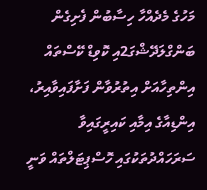މަހުގެ މެދެއްހާ ހިސާބުން ފެށިގެން ބަންގްލަދޭޝްގަ2އި ކޮވިޑް ކޭސްތައް އިންތިހާއަށް އިތުރުވާން ފަށާފައިވާއިރު، އިންޑިއާގެ އިމާއި ކައިރީގައިވާ ސަރަހައްދުތަކުގައި ހޮސްޕިޓަލްތައް ވަނީ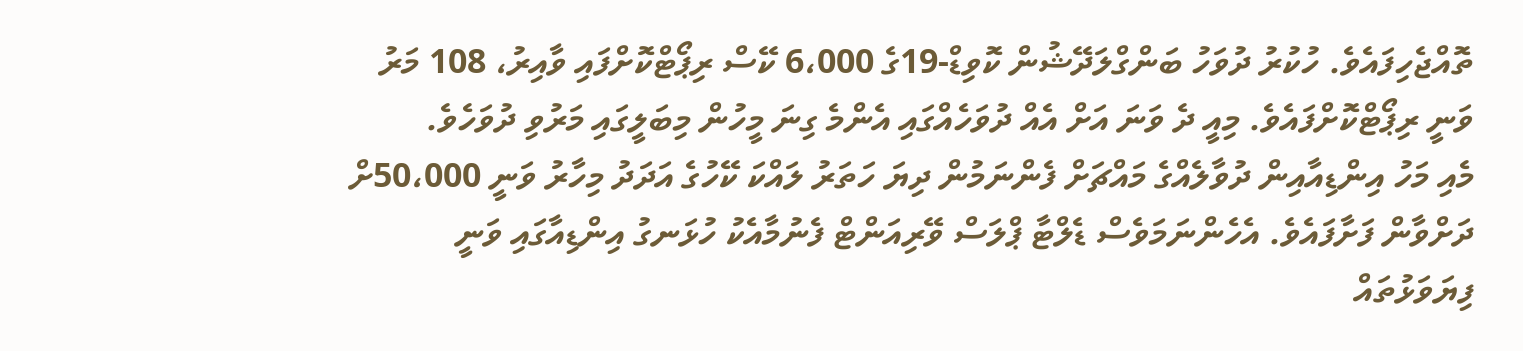ތޮއްޖެހިފައެވެ. ހުކުރު ދުވަހު ބަންގްލަދޭޝުން ކޮވިޑް-19ގެ 6،000 ކޭސް ރިޕޯޓްކޮށްފައި ވާއިރު، 108 މަރު ވަނީ ރިޕޯޓްކޮށްފައެވެ. މިއީ ދެ ވަނަ އަށް އެއް ދުވަހެއްގައި އެންމެ ގިނަ މީހުން މިބަލީގައި މަރުވި ދުވަހެވެ.
މެއި މަހު އިންޑިއާއިން ދުވާލެއްގެ މައްޗަށް ފެންނަމުން ދިޔަ ހަތަރު ލައްކަ ކޭހުގެ އަދަދު މިހާރު ވަނީ 50،000ށް ދަށްވާން ފަށާފައެވެ. އެހެންނަމަވެސް ޑެލްޓާ ޕްލަސް ވޭރިއަންޓް ފެނުމާއެކު ހުޅަނގު އިންޑިއާގައި ވަނީ ފިޔަވަޅުތައް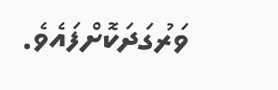ވަރުގަދަކޮށްފައެވެ.